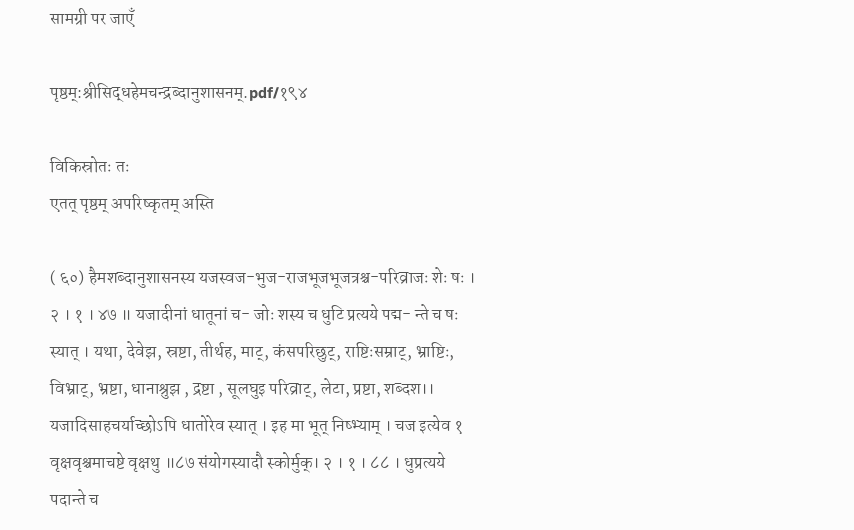सामग्री पर जाएँ

पृष्ठम्:श्रीसिद्धहेमचन्द्रब्दानुशासनम्.pdf/१९४

विकिस्रोतः तः
एतत् पृष्ठम् अपरिष्कृतम् अस्ति

( ६०) हैमशब्दानुशासनस्य यजस्वज-भुज-राजभूजभूजत्रश्च-परिव्राजः शेः षः । २ । १ । ४७ ॥ यजादीनां धातूनां च- जोः शस्य च धुटि प्रत्यये पद्म- न्ते च षः स्यात् । यथा, देवेझ, स्रष्टा, तीर्थह, माट्, कंसपरिछुट्, राष्टिःसम्राट्, भ्राष्टिः, विभ्राट्, भ्रष्टा, धानाश्रुझ , द्रष्टा , सूलघुइ परिव्राट्, लेटा, प्रष्टा, शब्दश।। यजादिसाहचर्याच्छोऽपि धातोरेव स्यात् । इह मा भूत् निष्भ्याम् । चज इत्येव १ वृक्षवृश्चमाचष्टे वृक्षथु ॥८७ संयोगस्यादौ स्कोर्मुक्। २ । १ । ८८ । धुप्रत्यये पदान्ते च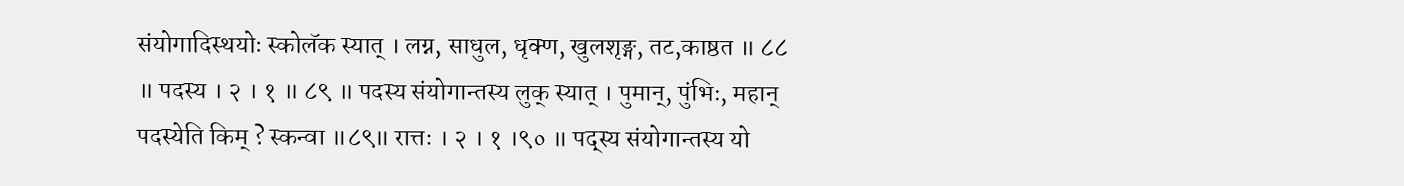संयोगादिस्थयोः स्कोलॅक स्यात् । लग्न, साधुल, धृक्ण, खुलशृङ्ग, तट,काष्ठत ॥ ८८ ॥ पदस्य । २ । १ ॥ ८९ ॥ पदस्य संयोगान्तस्य लुक् स्यात् । पुमान्, पुंभिः, महान् पदस्येति किम् ? स्कन्वा ॥८९॥ रात्तः । २ । १ ।९० ॥ पद्स्य संयोगान्तस्य यो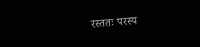रस्ततः परस्य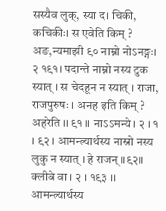सस्यैव लुक्, स्या द। चिकी, कचिकीः। स एवेति किम् ? अङ,न्यमाझी ९० नाम्नो नोऽनङ्गः। २ १९१। पदान्ते नाम्नो नस्य टुक स्यात् । स चेदहून न स्यात् । राजा, राजपुरुषः । अनह इति किम् ? अहरेति ।। ९१ ॥ नाऽऽमन्ये। २ । १ । ९२ । आमन्त्र्यार्थस्य नास्नो नस्य लुकु न स्यात् । हे राजन् ॥९२॥ क्लीबे वा । २ । १९३ ।। आमन्त्र्यार्थस्य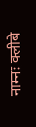नाम्नः क्लीबे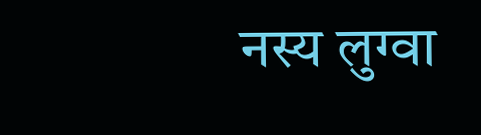नस्य लुग्वा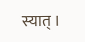स्यात् ।